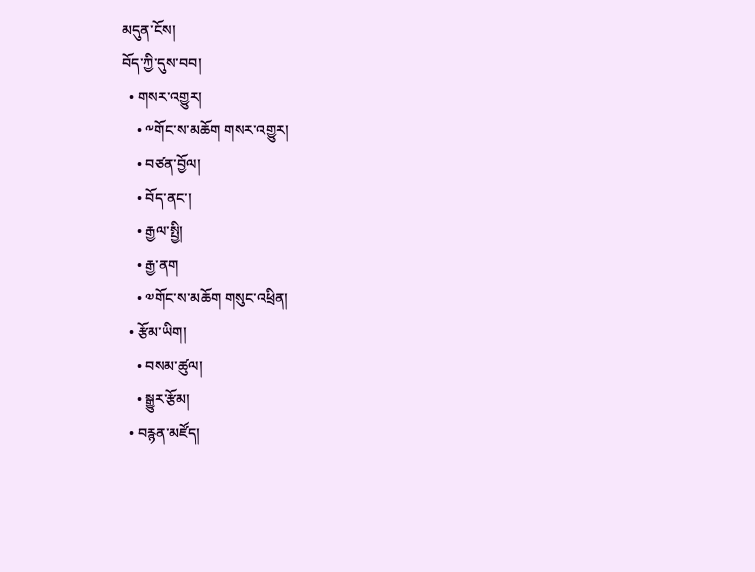མདུན་ངོས།
བོད་ཀྱི་དུས་བབ།
  • གསར་འགྱུར།
    • ༸གོང་ས་མཆོག གསར་འགྱུར།
    • བཙན་བྱོལ།
    • བོད་ནང་།
    • རྒྱལ་སྤྱི།
    • རྒྱ་ནག
    • ༧གོང་ས་མཆོག གསུང་འཕྲིན།
  • རྩོམ་ཡིག།
    • བསམ་ཚུལ།
    • སྒྱུར་རྩོམ།
  • བརྙན་མཛོད།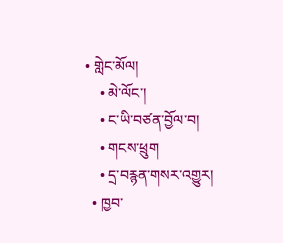• གླེང་མོལ།
    • མེ་ལོང་།
    • ང་ཡི་བཙན་བྱོལ་བ།
    • གངས་ཕྲུག
    • དྲ་བརྙན་གསར་འགྱུར།
  • ཁྱབ་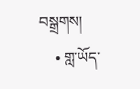བསྒྲགས།
    • གླ་ཡོད་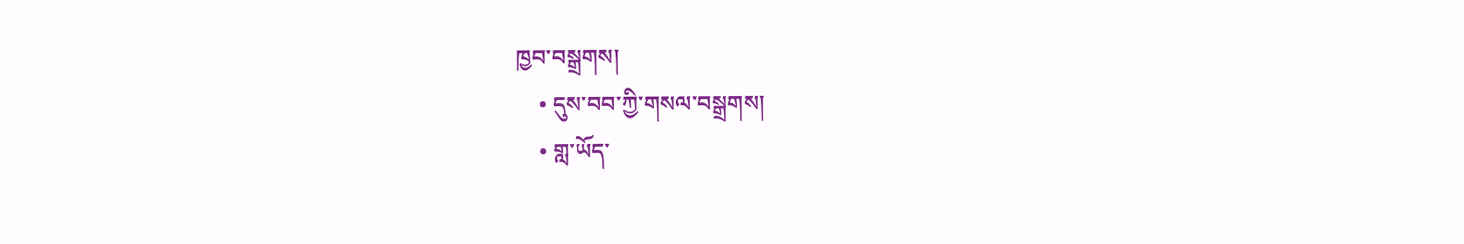ཁྱབ་བསྒྲགས།
    • དུས་བབ་ཀྱི་གསལ་བསྒྲགས།
    • གླ་ཡོད་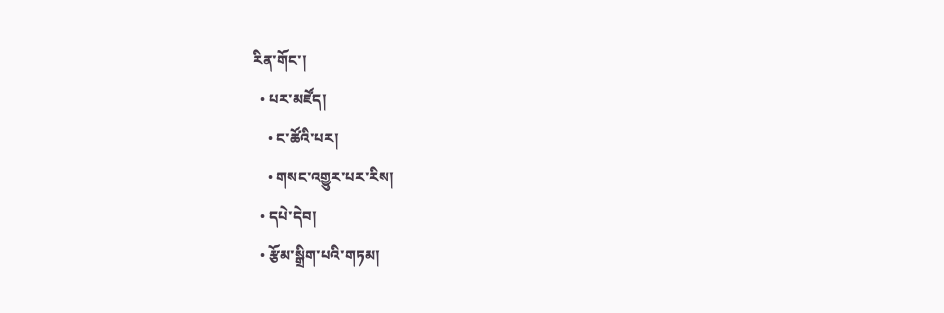རིན་གོང་།
  • པར་མཛོད།
    • ང་ཚོའི་པར།
    • གསང་འགྱུར་པར་རིས།
  • དཔེ་དེབ།
  • རྩོམ་སྒྲིག་པའི་གཏམ།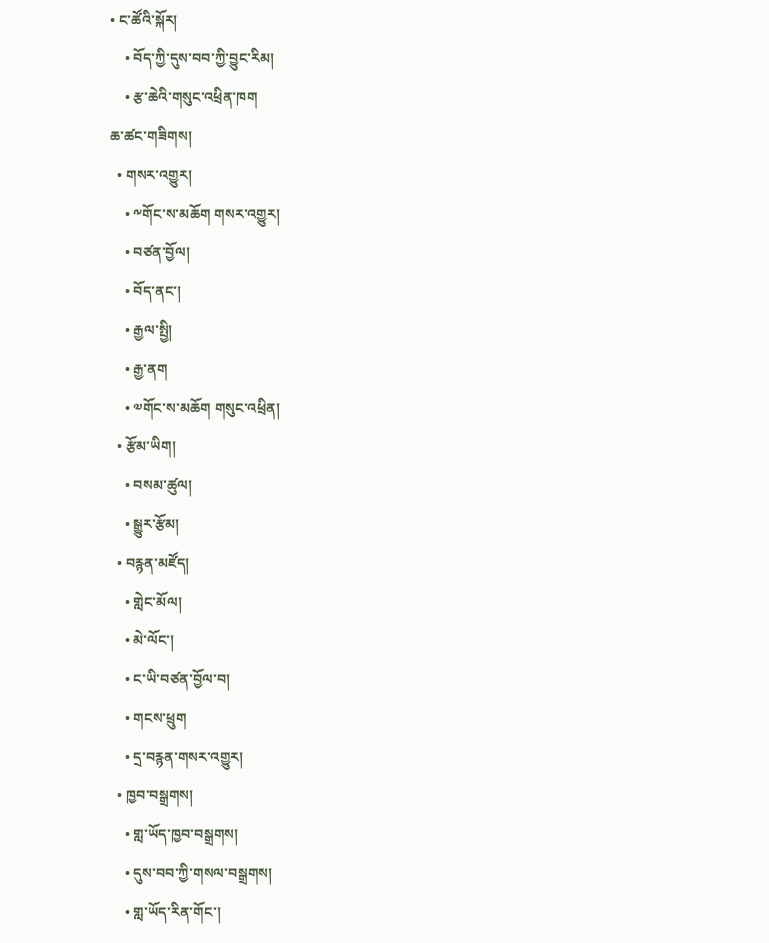• ང་ཚོའི་སྐོར།
    • བོད་ཀྱི་དུས་བབ་ཀྱི་བྱུང་རིམ།
    • རྩ་ཆེའི་གསུང་འཕྲིན་ཁག
ཆ་ཚང་གཟིགས།
  • གསར་འགྱུར།
    • ༸གོང་ས་མཆོག གསར་འགྱུར།
    • བཙན་བྱོལ།
    • བོད་ནང་།
    • རྒྱལ་སྤྱི།
    • རྒྱ་ནག
    • ༧གོང་ས་མཆོག གསུང་འཕྲིན།
  • རྩོམ་ཡིག།
    • བསམ་ཚུལ།
    • སྒྱུར་རྩོམ།
  • བརྙན་མཛོད།
    • གླེང་མོལ།
    • མེ་ལོང་།
    • ང་ཡི་བཙན་བྱོལ་བ།
    • གངས་ཕྲུག
    • དྲ་བརྙན་གསར་འགྱུར།
  • ཁྱབ་བསྒྲགས།
    • གླ་ཡོད་ཁྱབ་བསྒྲགས།
    • དུས་བབ་ཀྱི་གསལ་བསྒྲགས།
    • གླ་ཡོད་རིན་གོང་།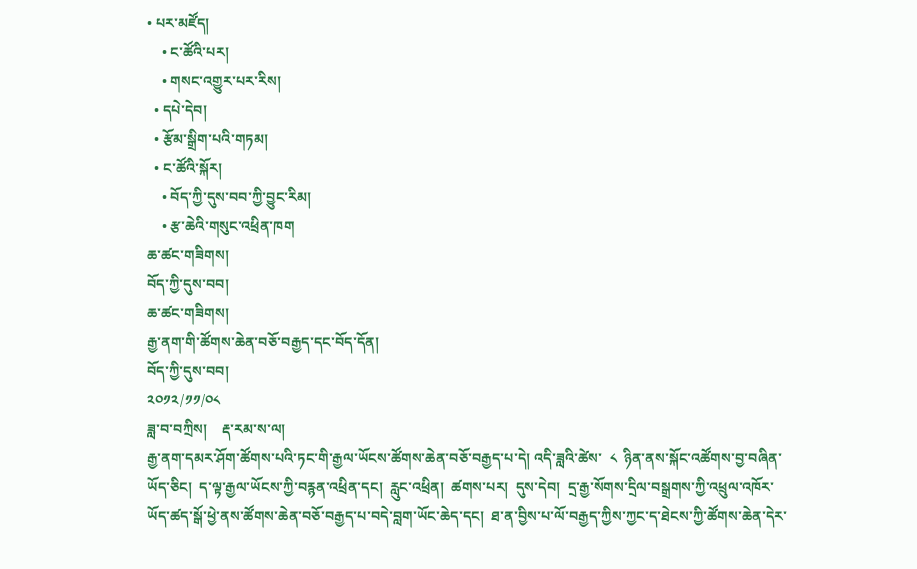• པར་མཛོད།
    • ང་ཚོའི་པར།
    • གསང་འགྱུར་པར་རིས།
  • དཔེ་དེབ།
  • རྩོམ་སྒྲིག་པའི་གཏམ།
  • ང་ཚོའི་སྐོར།
    • བོད་ཀྱི་དུས་བབ་ཀྱི་བྱུང་རིམ།
    • རྩ་ཆེའི་གསུང་འཕྲིན་ཁག
ཆ་ཚང་གཟིགས།
བོད་ཀྱི་དུས་བབ།
ཆ་ཚང་གཟིགས།
རྒྱ་ནག་གི་ཚོགས་ཆེན་བཅོ་བརྒྱད་དང་བོད་དོན།
བོད་ཀྱི་དུས་བབ།
༢༠༡༢/༡༡/༠༨
ཟླ་བ་བཀྲིས།    རྡ་རམ་ས་ལ།
རྒྱ་ནག་དམར་ཤོག་ཚོགས་པའི་ཏང་གི་རྒྱལ་ཡོངས་ཚོགས་ཆེན་བཅོ་བརྒྱད་པ་དེ། འདི་ཟླའི་ཚེས་  ༨  ཉིན་ནས་སྐོང་འཚོགས་བྱ་བཞིན་ཡོད་ཅིང།  ད་ལྟ་རྒྱལ་ཡོངས་ཀྱི་བརྙན་འཕྲིན་དང།  རླུང་འཕྲིན།  ཚགས་པར།  དུས་དེབ།  དྲ་རྒྱ་སོགས་དྲིལ་བསྒྲགས་ཀྱི་འཕྲུལ་འཁོར་ཡོད་ཚད་སྒོ་ཕྱེ་ནས་ཚོགས་ཆེན་བཅོ་བརྒྱད་པ་བདེ་བླག་ཡོང་ཆེད་དང།  ཐ་ན་བྱིས་པ་ལོ་བརྒྱད་ཀྱིས་ཀྱང་ད་ཐེངས་ཀྱི་ཚོགས་ཆེན་དེར་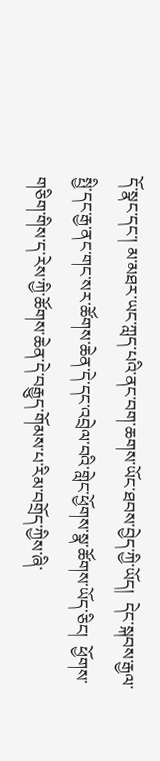དོ་སྣང་དང་། མ་མཐར་ཡང་ཀླད་པའི་ནང་བག་ཆགས་ཡོང་ཐབས་བྱེད་ཀྱི་ཡོད།  དེང་སྐབས་རྒྱལ་སྤྱི་དང་རྒྱ་ནང་གང་སར་ཚོགས་ཆེན་དེ་དང་འབྲེལ་བའི་གླེང་ཕྱོགས་སྣ་ཚོགས་ཡོད་ཅིང།  ཕྱོགས་གཅིག་གིས་ད་རེས་ཀྱི་ཚོགས་ཆེན་དེ་བརྒྱུད་གོམས་པ་རིམ་བགྲོད་ཀྱིས་ཞི་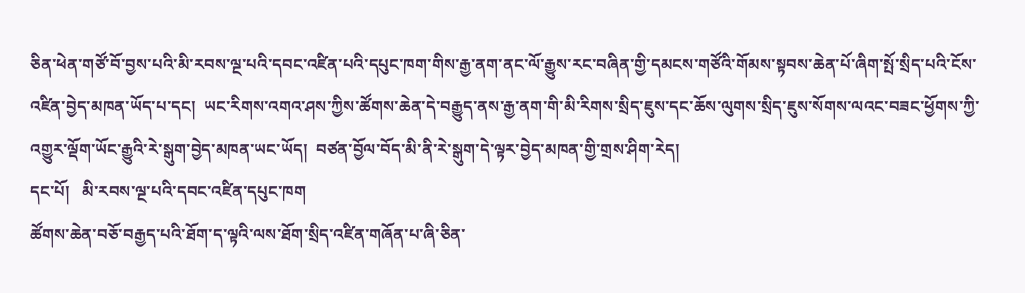ཅིན་ཕེན་གཙོ་བོ་བྱས་པའི་མི་རབས་ལྔ་པའི་དབང་འཛིན་པའི་དཔུང་ཁག་གིས་རྒྱ་ནག་ནང་ལོ་རྒྱུས་རང་བཞིན་གྱི་དམངས་གཙོའི་གོམས་སྟབས་ཆེན་པོ་ཞིག་སྤོ་སྲིད་པའི་ངོས་འཛིན་བྱེད་མཁན་ཡོད་པ་དང།  ཡང་རིགས་འགའ་ཤས་ཀྱིས་ཚོགས་ཆེན་དེ་བརྒྱུད་ནས་རྒྱ་ནག་གི་མི་རིགས་སྲིད་ཇུས་དང་ཆོས་ལུགས་སྲིད་ཇུས་སོགས་ལའང་བཟང་ཕྱོགས་ཀྱི་འགྱུར་ལྡོག་ཡོང་རྒྱུའི་རེ་སྒུག་བྱེད་མཁན་ཡང་ཡོད།  བཙན་བྱོལ་བོད་མི་ནི་རེ་སྒུག་དེ་ལྟར་བྱེད་མཁན་གྱི་གྲས་ཤིག་རེད།
དང་པོ།   མི་རབས་ལྔ་པའི་དབང་འཛིན་དཔུང་ཁག
ཚོགས་ཆེན་བཅོ་བརྒྱད་པའི་ཐོག་ད་ལྟའི་ལས་ཐོག་སྲིད་འཛིན་གཞོན་པ་ཞི་ཅིན་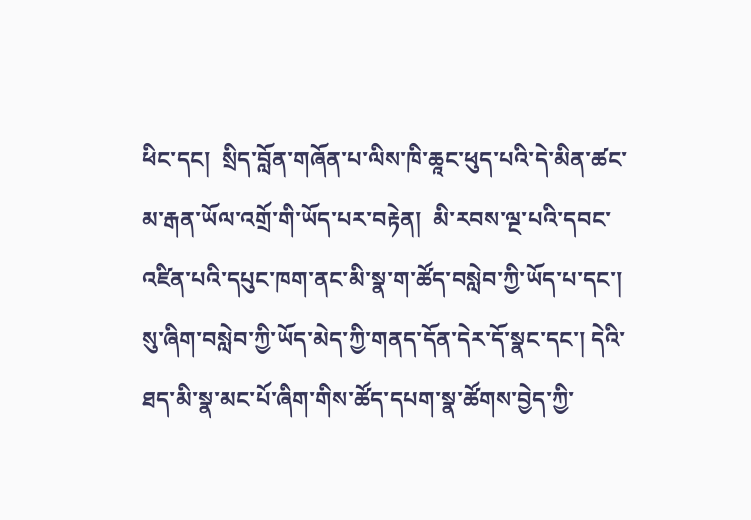ཕིང་དང།  སྲིད་བློན་གཞོན་པ་ལིས་ཁི་ཆཱང་ཕུད་པའི་དེ་མིན་ཚང་མ་རྒན་ཡོལ་འགྲོ་གི་ཡོད་པར་བརྟེན།  མི་རབས་ལྔ་པའི་དབང་འཛིན་པའི་དཔུང་ཁག་ནང་མི་སྣ་ག་ཚོད་བསླེབ་ཀྱི་ཡོད་པ་དང་།  སུ་ཞིག་བསླེབ་ཀྱི་ཡོད་མེད་ཀྱི་གནད་དོན་དེར་དོ་སྣང་དང་། དེའི་ཐད་མི་སྣ་མང་པོ་ཞིག་གིས་ཚོད་དཔག་སྣ་ཚོགས་བྱེད་ཀྱི་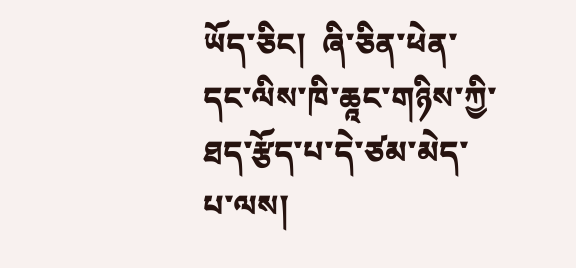ཡོད་ཅིང།  ཞི་ཅིན་ཕེན་དང་ལིས་ཁི་ཆཱང་གཉིས་ཀྱི་ཐད་རྩོད་པ་དེ་ཙམ་མེད་པ་ལས།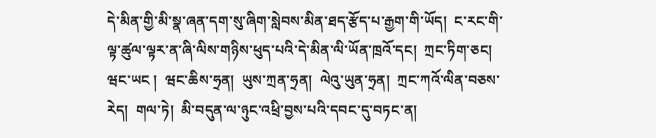དེ་མིན་གྱི་མི་སྣ་ཞན་དག་སུ་ཞིག་སླེབས་མིན་ཐད་རྩོད་པ་རྒྱག་གི་ཡོད།  ང་རང་གི་ལྟ་ཚུལ་ལྟར་ན་ཞི་ལིས་གཉིས་ཕུད་པའི་དེ་མིན་ལི་ཡོན་ཁྲའོ་དང།  ཀྲང་ཏིག་ཅང།  ཝང་ཡང །  ཝང་ཆིས་ཧྲན།  ཡུས་ཀྲན་ཧྲན།  ལེའུ་ཡུན་ཧྲན།  ཀྲང་ཀའོ་ལིན་བཅས་རེད།  གལ་ཏེ།  མི་བདུན་ལ་ཉུང་འཕྲི་བྱས་པའི་དབང་དུ་བཏང་ན།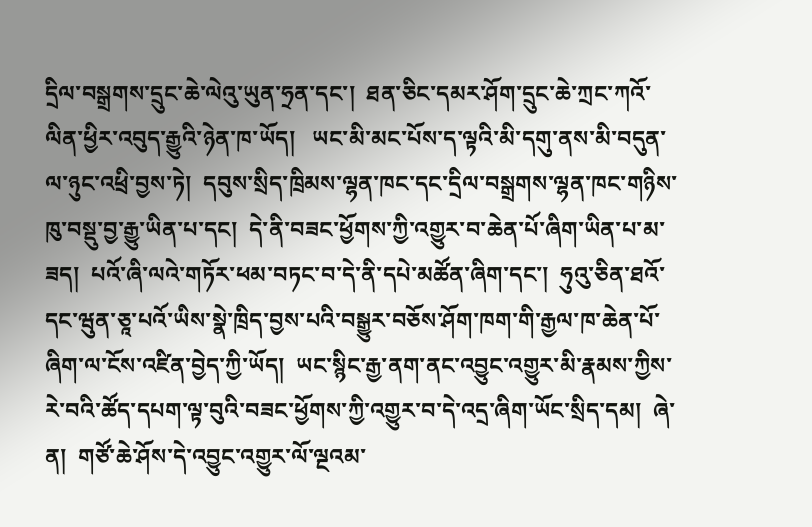དྲིལ་བསྒྲགས་དྲུང་ཆེ་ལེའུ་ཡུན་ཧྲན་དང་།  ཐན་ཅིང་དམར་ཤོག་དྲུང་ཆེ་ཀྲང་ཀའོ་ལིན་ཕྱིར་འབུད་རྒྱུའི་ཉེན་ཁ་ཡོད།   ཡང་མི་མང་པོས་ད་ལྟའི་མི་དགུ་ནས་མི་བདུན་ལ་ཉུང་འཕྲི་བྱས་ཏེ།  དབུས་སྲིད་ཁྲིམས་ལྷན་ཁང་དང་དྲིལ་བསྒྲགས་ལྷན་ཁང་གཉིས་ཁུ་བསྡུ་བྱ་རྒྱུ་ཡིན་པ་དང།  དེ་ནི་བཟང་ཕྱོགས་ཀྱི་འགྱུར་བ་ཆེན་པོ་ཞིག་ཡིན་པ་མ་ཟད།  པའོ་ཞི་ལའེ་གཏོར་ཕམ་བཏང་བ་དེ་ནི་དཔེ་མཚོན་ཞིག་དང་།  ཧུའུ་ཅིན་ཐའོ་དང་ཝུན་ཅཱ་པའོ་ཡིས་སྣེ་ཁྲིད་བྱས་པའི་བསྒྱུར་བཅོས་ཤོག་ཁག་གི་རྒྱལ་ཁ་ཆེན་པོ་ཞིག་ལ་ངོས་འཛིན་བྱེད་ཀྱི་ཡོད།  ཡང་སྙིང་རྒྱ་ནག་ནང་འབྱུང་འགྱུར་མི་རྣམས་ཀྱིས་རེ་བའི་ཚོད་དཔག་ལྟ་བུའི་བཟང་ཕྱོགས་ཀྱི་འགྱུར་བ་དེ་འདྲ་ཞིག་ཡོང་སྲིད་དམ།  ཞེ་ན།  གཙོ་ཆེ་ཤོས་དེ་འབྱུང་འགྱུར་ལོ་ལྔའམ་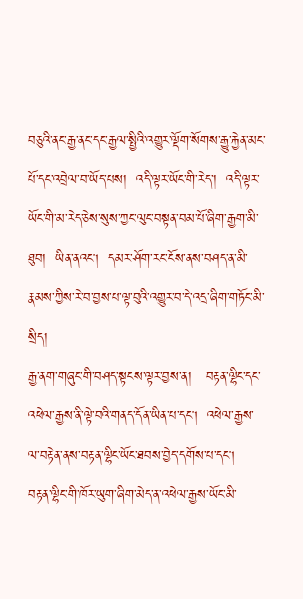བཅུའི་ནང་རྒྱ་ནང་དང་རྒྱལ་སྤྱིའི་འགྱུར་ལྡོག་སོགས་རྒྱུ་རྐྱེན་མང་པོ་དང་འབྲེལ་བ་ཡོད་པས།  འདི་ལྟར་ཡོང་གི་རེད་།  འདི་ལྟར་ཡོང་གི་མ་རེད་ཅེས་སུས་ཀྱང་ལུང་བསྟན་བམ་པོ་ཞིག་རྒྱག་མི་ཐུབ།  ཡིན་ནའང།  དམར་ཤོག་རང་ངོས་ནས་བཤད་ན་མི་རྣམས་ཀྱིས་རེ་བ་བྱས་པ་ལྟ་བུའི་འགྱུར་བ་དེ་འདྲ་ཞིག་གཏོང་མི་སྲིད།
རྒྱ་ནག་གཞུང་གི་བཤད་སྟངས་ལྟར་བྱས་ན།   བརྟན་ལྷིང་དང་འཕེལ་རྒྱས་ནི་ལྟེ་བའི་གནད་དོན་ཡིན་པ་དང།  འཕེལ་རྒྱས་ལ་བརྟེན་ནས་བརྟན་ལྷིང་ཡོང་ཐབས་བྱེད་དགོས་པ་དང།  བརྟན་ལྷིང་གི་ཁོར་ཡུག་ཞིག་མེད་ན་འཕེལ་རྒྱས་ཡོང་མི་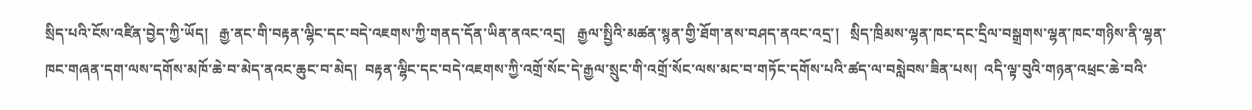སྲིད་པའི་ངོས་འཛིན་བྱེད་ཀྱི་ཡོད།   རྒྱ་ནང་གི་བརྟན་ལྷིང་དང་བདེ་འཇགས་ཀྱི་གནད་དོན་ཡིན་ནའང་འདྲ།   རྒྱལ་སྤྱིའི་མཚན་སྙན་གྱི་ཐོག་ནས་བཤད་ནའང་འདྲ་།   སྲིད་ཁྲིམས་ལྷན་ཁང་དང་དྲིལ་བསྒྲགས་ལྷན་ཁང་གཉིས་ནི་ལྷན་ཁང་གཞན་དག་ལས་དགོས་མཁོ་ཆེ་བ་མེད་ནའང་ཆུང་བ་མེད།  བརྟན་ལྷིང་དང་བདེ་འཇགས་ཀྱི་འགྲོ་སོང་དེ་རྒྱལ་སྲུང་གི་འགྲོ་སོང་ལས་མང་བ་གཏོང་དགོས་པའི་ཚད་ལ་བསླེབས་ཟིན་པས།  འདི་ལྟ་བུའི་གཉན་འཕྲང་ཆེ་བའི་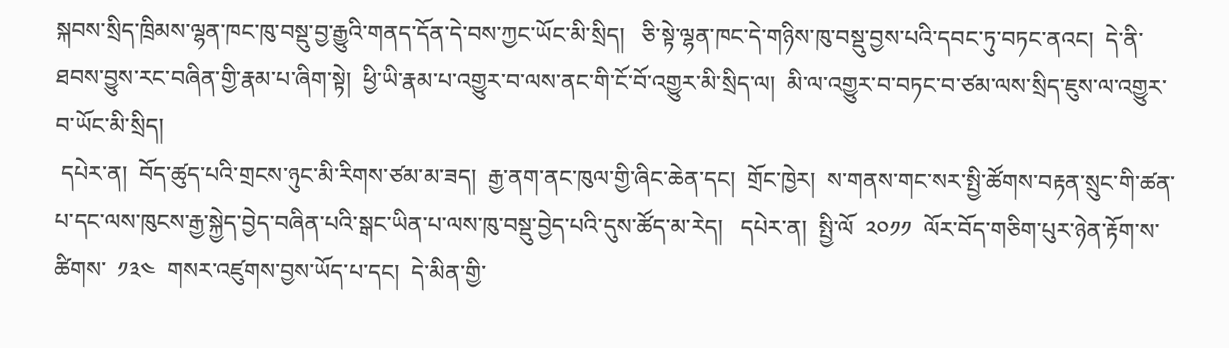སྐབས་སྲིད་ཁྲིམས་ལྷན་ཁང་ཁུ་བསྡུ་བྱ་རྒྱུའི་གནད་དོན་དེ་བས་ཀྱང་ཡོང་མི་སྲིད།   ཅི་སྟེ་ལྷན་ཁང་དེ་གཉིས་ཁུ་བསྡུ་བྱས་པའི་དབང་ཏུ་བཏང་ནའང།  དེ་ནི་ཐབས་བྱུས་རང་བཞིན་གྱི་རྣམ་པ་ཞིག་སྟེ།  ཕྱི་ཡི་རྣམ་པ་འགྱུར་བ་ལས་ནང་གི་ངོ་བོ་འགྱུར་མི་སྲིད་ལ།  མི་ལ་འགྱུར་བ་བཏང་བ་ཙམ་ལས་སྲིད་ཇུས་ལ་འགྱུར་བ་ཡོང་མི་སྲིད།
 དཔེར་ན།  བོད་ཚུད་པའི་གྲངས་ཉུང་མི་རིགས་ཙམ་མ་ཟད།  རྒྱ་ནག་ནང་ཁུལ་གྱི་ཞིང་ཆེན་དང།  གྲོང་ཁྱེར།  ས་གནས་གང་སར་སྤྱི་ཚོགས་བརྟན་སྲུང་གི་ཚན་པ་དང་ལས་ཁུངས་རྒྱ་སྐྱེད་བྱེད་བཞིན་པའི་སྒང་ཡིན་པ་ལས་ཁུ་བསྡུ་བྱེད་པའི་དུས་ཚོད་མ་རེད།   དཔེར་ན།  སྤྱི་ལོ  ༢༠༡༡  ལོར་བོད་གཅིག་པུར་ཉེན་རྟོག་ས་ཚིགས་  ༡༣༤  གསར་འཛུགས་བྱས་ཡོད་པ་དང།  དེ་མིན་གྱི་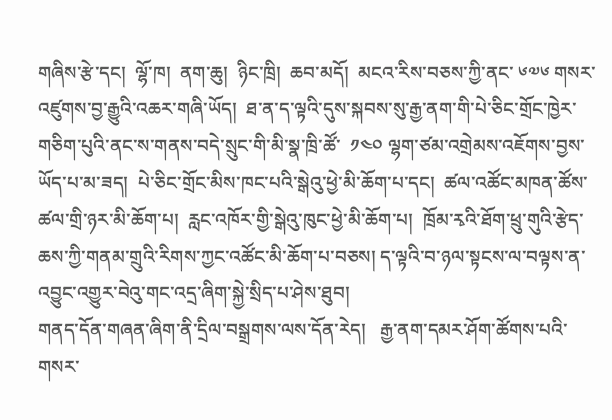གཞིས་རྩེ་དང།  ལྷོ་ཁ།  ནག་ཆུ།  ཉིང་ཁྲི།  ཆབ་མདོ།  མངའ་རིས་བཅས་ཀྱི་ནང་ ༦༧༦ གསར་འཛུགས་བྱ་རྒྱུའི་འཆར་གཞི་ཡོད།  ཐ་ན་ད་ལྟའི་དུས་སྐབས་སུ་རྒྱ་ནག་གི་པེ་ཅིང་གྲོང་ཁྱེར་གཅིག་པུའི་ནང་ས་གནས་བདེ་སྲུང་གི་མི་སྣ་ཁྲི་ཚོ་  ༡༤༠ ལྷག་ཙམ་འགྲེམས་འཇོགས་བྱས་ཡོད་པ་མ་ཟད།  པེ་ཅིང་གྲོང་མིས་ཁང་པའི་སྒེའུ་ཕྱེ་མི་ཆོག་པ་དང།  ཚལ་འཚོང་མཁན་ཚོས་ཚལ་གྲི་ཉར་མི་ཆོག་པ།  རླང་འཁོར་གྱི་སྒེའུ་ཁུང་ཕྱེ་མི་ཆོག་པ།  ཁྲོམ་རྭའི་ཐོག་ཕྲུ་གུའི་རྩེད་ཆས་ཀྱི་གནམ་གྲུའི་རིགས་ཀྱང་འཚོང་མི་ཆོག་པ་བཅས། ད་ལྟའི་བ་ཉལ་སྟངས་ལ་བལྟས་ན་འབྱུང་འགྱུར་བེའུ་གང་འདྲ་ཞིག་སྐྱེ་སྲིད་པ་ཤེས་ཐུབ།
གནད་དོན་གཞན་ཞིག་ནི་དྲིལ་བསྒྲགས་ལས་དོན་རེད།   རྒྱ་ནག་དམར་ཤོག་ཚོགས་པའི་གསར་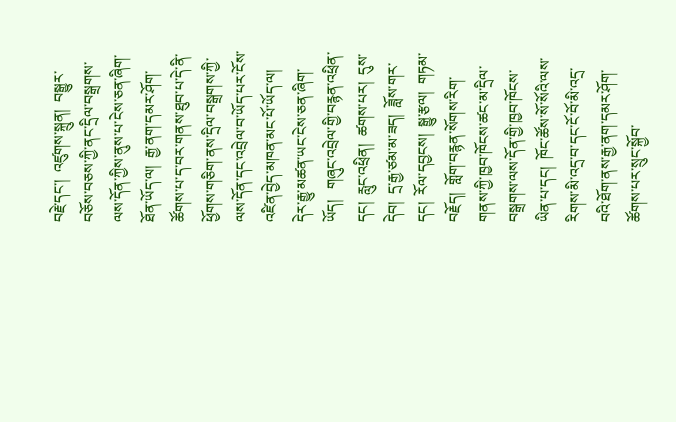བརྗེ་དང་།  འཛུགས་སྐྲུན།  བསྒྱུར་བཅོས་བཅས་ཀྱི་ནང་དྲིལ་བསྒྲགས་ལས་དོན་ཀྱིས་ནུས་པ་ངེས་ཅན་ཞིག་ཐོན་ཡོད་ལ།  རྒྱ་ནག་དམར་ཤོག་ཚོགས་པ་ད་བར་གནས་ཐུབ་པ་དེ་ནི་ཕྱོགས་གཅིག་ནས་དྲིལ་བསྒྲགས་ཀྱི་ལས་དོན་དང་འབྲེལ་བ་ཡོད་པར་ངོས་འཛིན་བྱེད་མཁན་མང་པོ་ཡོད་ལ།   དེར་རྒྱུ་མཚན་ཡང་ངེས་ཅན་ཞིག་ཡོད།   གཞུང་འབྲེལ་གྱི་བརྙན་འཕྲིན་དང།  རླུང་འཕྲིན།  ཚགས་པར།  དུས་དེབ།  དྲ་རྒྱ་ཙམ་མ་ཟད།  ཟློས་གར་དང།  རོལ་དབྱངས།  སྒྱུ་རྩལ།  གཏམ་བརྗོད།  གློག་བརྙན་སོགས་རིག་གནས་ཀྱི་ཁྱབ་ཁོངས་ཚང་མ་དྲིལ་བསྒྲགས་ལས་དོན་གྱི་ཁྱབ་ཁོངས་ཡིན་པ་དང།  ཁོང་ཚོས་སོ་སོའི་ལས་རིགས་མི་འདྲ་བ་དང་ངོ་བོ་མི་འདྲ་བའི་ཐོག་ནས་རྒྱ་ནག་དམར་ཤོག་ཚོགས་པར་སྲུང་སྐྱོབ་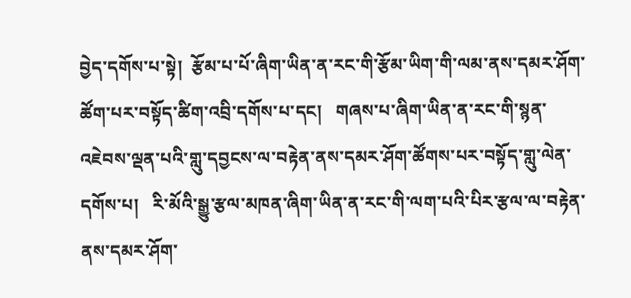བྱེད་དགོས་པ་སྟེ།  རྩོམ་པ་པོ་ཞིག་ཡིན་ན་རང་གི་རྩོམ་ཡིག་གི་ལམ་ནས་དམར་ཤོག་ཚོག་པར་བསྟོད་ཚིག་འབྲི་དགོས་པ་དང།   གཞས་པ་ཞིག་ཡིན་ན་རང་གི་སྙན་འཇེབས་ལྡན་པའི་གླུ་དབྱངས་ལ་བརྟེན་ནས་དམར་ཤོག་ཚོགས་པར་བསྟོད་གླུ་ལེན་དགོས་པ།   རི་མོའི་སྒྱུ་རྩལ་མཁན་ཞིག་ཡིན་ན་རང་གི་ལག་པའི་པིར་རྩལ་ལ་བརྟེན་ནས་དམར་ཤོག་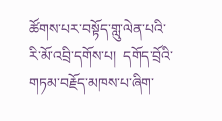ཚོགས་པར་བསྟོད་གླུ་ལེན་པའི་རི་མོ་འབྲི་དགོས་པ།  དགོད་བྲོའི་གཏམ་བརྗོད་མཁས་པ་ཞིག་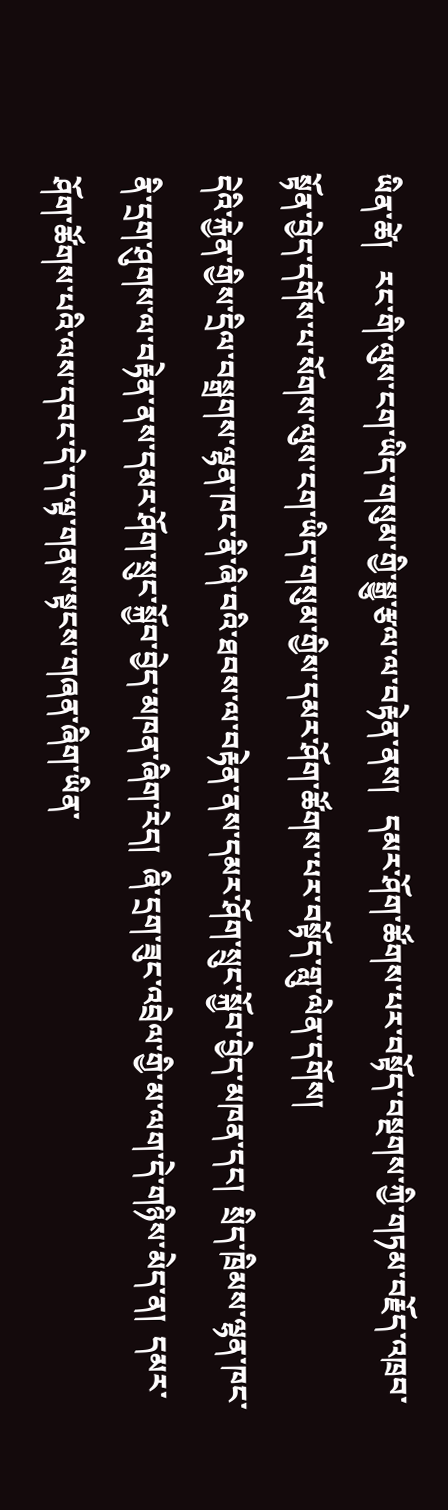ཡིན་ཚེ།   རང་གི་ལུས་ངག་ཡིད་གསུམ་གྱི་སྒྱུ་རྩལ་ལ་བརྟེན་ནས།   དམར་ཤོག་ཚོགས་པར་བསྟོད་བསྔགས་ཀྱི་གཏམ་བརྗོད་འཁྲབ་སྟོན་བྱེད་དགོས་པ་སོགས་ལུས་ངག་ཡིད་གསུམ་གྱིས་དམར་ཤོག་ཚོགས་པར་བསྟོད་གླུ་ལེན་དགོས།
དེའི་རྐྱེན་གྱིས་དྲིལ་བསྒྲགས་ལྷན་ཁང་ནི་ཞི་བའི་ཐབས་ལ་བརྟེན་ནས་དམར་ཤོག་སྲུང་སྐྱོབ་བྱེད་མཁན་དང།  སྲིད་ཁྲིམས་ལྷན་ཁང་ནི་དྲག་ཤུགས་ལ་བརྟེན་ནས་དམར་ཤོག་སྲུང་སྐྱོབ་བྱེད་མཁན་ཞིག་རེད།  ཞི་དྲག་ཟུང་འབྲེལ་གྱི་མ་ལག་དེ་གཉིས་མེད་ན།  དམར་ཤོག་ཚོགས་པའི་ལས་དབང་དེ་ད་ལྟ་གནས་སྟངས་གཞན་ཞིག་ཡིན་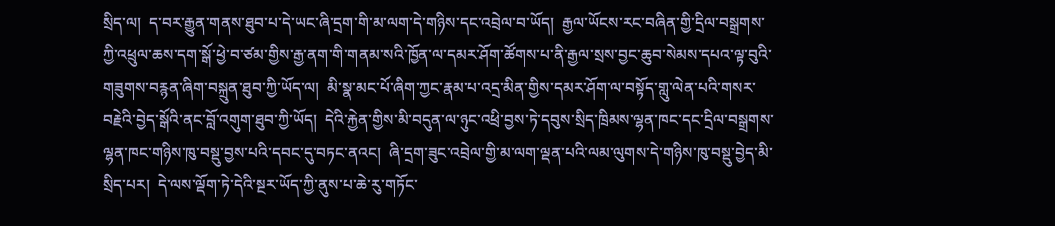སྲིད་ལ།  ད་བར་རྒྱུན་གནས་ཐུབ་པ་དེ་ཡང་ཞི་དྲག་གི་མ་ལག་དེ་གཉིས་དང་འབྲེལ་བ་ཡོད།  རྒྱལ་ཡོངས་རང་བཞིན་གྱི་དྲིལ་བསྒྲགས་ཀྱི་འཕྲུལ་ཆས་དག་སྒོ་ཕྱེ་བ་ཙམ་གྱིས་རྒྱ་ནག་གི་གནམ་སའི་ཁྱོན་ལ་དམར་ཤོག་ཚོགས་པ་ནི་རྒྱལ་སྲས་བྱང་ཆུབ་སེམས་དཔའ་ལྟ་བུའི་གཟུགས་བརྙན་ཞིག་བསྐྲུན་ཐུབ་ཀྱི་ཡོད་ལ།  མི་སྣ་མང་པོ་ཞིག་ཀྱང་རྣམ་པ་འདྲ་མིན་གྱིས་དམར་ཤོག་ལ་བསྟོད་གླུ་ལེན་པའི་གསར་བརྗེའི་བྱེད་སྒོའི་ནང་བློ་འགུག་ཐུབ་ཀྱི་ཡོད།  དེའི་རྐྱེན་གྱིས་མི་བདུན་ལ་ཉུང་འཕྲི་བྱས་ཏེ་དབུས་སྲིད་ཁྲིམས་ལྷན་ཁང་དང་དྲིལ་བསྒྲགས་ལྷན་ཁང་གཉིས་ཁུ་བསྡུ་བྱས་པའི་དབང་དུ་བཏང་ནའང།  ཞི་དྲག་ཟུང་འབྲེལ་གྱི་མ་ལག་ལྡན་པའི་ལམ་ལུགས་དེ་གཉིས་ཁུ་བསྡུ་བྱེད་མི་སྲིད་པར།  དེ་ལས་ལྡོག་ཏེ་དེའི་སྔར་ཡོད་ཀྱི་ནུས་པ་ཆེ་རུ་གཏོང་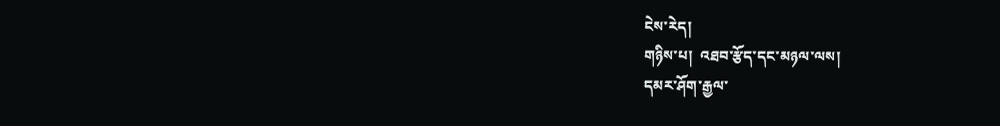ངེས་རེད།
གཉིས་པ།  འཐབ་རྩོད་དང་མཉལ་ལས།
དམར་ཤོག་རྒྱལ་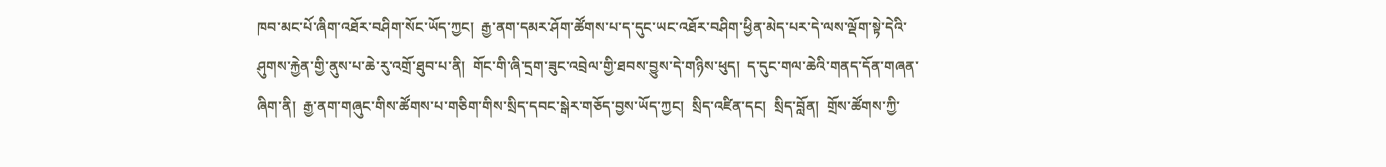ཁབ་མང་པོ་ཞིག་འཐོར་བཤིག་སོང་ཡོད་ཀྱང།  རྒྱ་ནག་དམར་ཤོག་ཚོགས་པ་ད་དུང་ཡང་འཐོར་བཤིག་ཕྱིན་མེད་པར་དེ་ལས་ལྡོག་སྟེ་དེའི་ཤུགས་རྐྱེན་གྱི་ནུས་པ་ཆེ་རུ་འགྲོ་ཐུབ་པ་ནི།  གོང་གི་ཞི་དྲག་ཟུང་འབྲེལ་གྱི་ཐབས་བྱུས་དེ་གཉིས་ཕུད།  ད་དུང་གལ་ཆེའི་གནད་དོན་གཞན་ཞིག་ནི།  རྒྱ་ནག་གཞུང་གིས་ཚོགས་པ་གཅིག་གིས་སྲིད་དབང་སྒེར་གཅོད་བྱས་ཡོད་ཀྱང།  སྲིད་འཛིན་དང།  སྲིད་བློན།  གྲོས་ཚོགས་ཀྱི་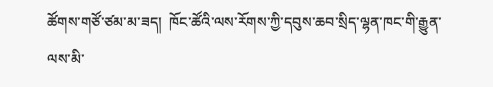ཚོགས་གཙོ་ཙམ་མ་ཟད།  ཁོང་ཚོའི་ལས་རོགས་ཀྱི་དབུས་ཆབ་སྲིད་ལྷན་ཁང་གི་རྒྱུན་ལས་མི་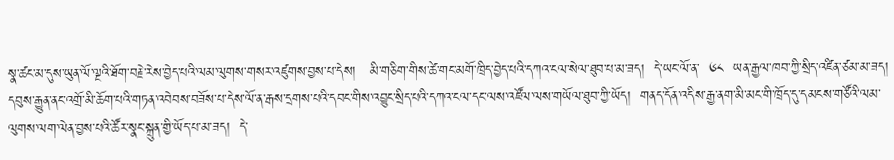སྣ་ཚང་མ་དུས་ཡུན་ལོ་ལྔའི་ཐོག་བརྗེ་རེས་བྱེད་པའི་ལམ་ལུགས་གསར་འཛུགས་བྱས་པ་དེས།   མི་གཅིག་གིས་ཚེ་གང་མགོ་ཁྲིད་བྱེད་པའི་དཀའ་ངལ་སེལ་ཐུབ་པ་མ་ཟད།  དེ་ཡང་ལོ་ན་  ༦༨  ཡན་རྒྱལ་ཁབ་ཀྱི་སྲིད་འཛིན་ཙམ་མ་ཟད།  དབུས་རྒྱུན་ནང་འགྲོ་མི་ཆོག་པའི་གཏན་འབེབས་བཟོས་པ་དེས་ལོ་ན་རྒས་དྲགས་པའི་དབང་གིས་འབྱུང་སྲིད་པའི་དཀའ་ངལ་དང་ལས་འཛོལ་ལས་གཡོལ་ཐུབ་ཀྱི་ཡོད།  གནད་དོན་འདིས་རྒྱ་ནག་མི་མང་གི་ཁྲོད་དུ་དམངས་གཙོའི་ལམ་ལུགས་ལག་ལེན་བྱས་པའི་ཚོར་སྣང་སྐྲུན་གྱི་ཡོད་པ་མ་ཟད།  དེ་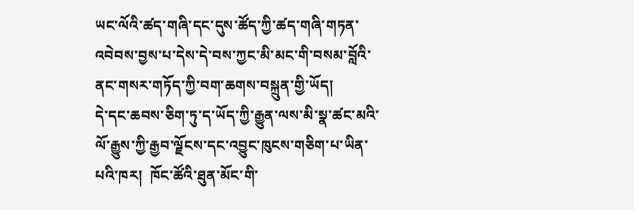ཡང་ལོའི་ཚད་གཞི་དང་དུས་ཚོད་ཀྱི་ཚད་གཞི་གཏན་འབེབས་བྱས་པ་དེས་དེ་བས་ཀྱང་མི་མང་གི་བསམ་བློའི་ནང་གསར་གཏོད་ཀྱི་བག་ཆགས་བསྐྲུན་གྱི་ཡོད།
དེ་དང་ཆབས་ཅིག་ཏུ་ད་ཡོད་ཀྱི་རྒྱུན་ལས་མི་སྣ་ཚང་མའི་ལོ་རྒྱུས་ཀྱི་རྒྱབ་ལྗོངས་དང་འབྱུང་ཁུངས་གཅིག་པ་ཡིན་པའི་ཁར།  ཁོང་ཚོའི་ཐུན་མོང་གི་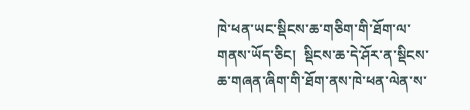ཁེ་ཕན་ཡང་སྡིངས་ཆ་གཅིག་གི་ཐོག་ལ་གནས་ཡོད་ཅིང།  སྡིངས་ཆ་དེ་ཤོར་ན་སྡིངས་ཆ་གཞན་ཞིག་གི་ཐོག་ནས་ཁེ་ཕན་ལེན་ས་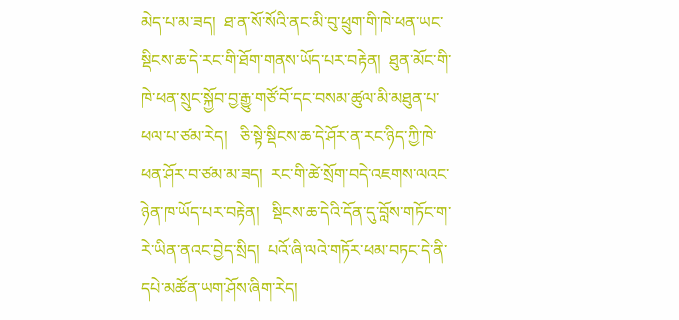མེད་པ་མ་ཟད།  ཐ་ན་སོ་སོའི་ནང་མི་བུ་ཕྲུག་གི་ཁེ་ཕན་ཡང་སྡིངས་ཆ་དེ་རང་གི་ཐོག་གནས་ཡོད་པར་བརྟེན།  ཐུན་མོང་གི་ཁེ་ཕན་སྲུང་སྐྱོབ་བྱ་རྒྱུ་གཙོ་བོ་དང་བསམ་ཚུལ་མི་མཐུན་པ་ཕལ་པ་ཙམ་རེད།   ཅི་སྟེ་སྡིངས་ཆ་དེ་ཤོར་ན་རང་ཉིད་ཀྱི་ཁེ་ཕན་ཤོར་བ་ཙམ་མ་ཟད།  རང་གི་ཚེ་སྲོག་བདེ་འཇགས་ལའང་ཉེན་ཁ་ཡོད་པར་བརྟེན།   སྡིངས་ཆ་དེའི་དོན་དུ་བློས་གཏོང་ག་རེ་ཡིན་ནའང་བྱེད་སྲིད།  པའོ་ཞི་ལའེ་གཏོར་ཕམ་བཏང་དེ་ནི་དཔེ་མཚོན་ཡག་ཤོས་ཞིག་རེད།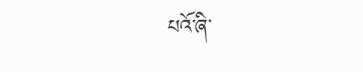པའོ་ཞི་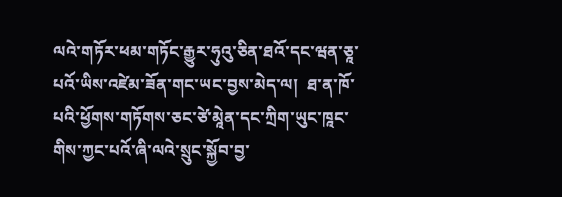ལའེ་གཏོར་ཕམ་གཏོང་རྒྱུར་ཧུའུ་ཅིན་ཐའོ་དང་ཝན་ཅཱ་པའོ་ཡིས་འཛེམ་ཟོན་གང་ཡང་བྱས་མེད་ལ།  ཐ་ན་ཁོ་པའི་ཕྱོགས་གཏོགས་ཅང་ཙེ་མཱེན་དང་ཀྲིག་ཡུང་ཁཱང་གིས་ཀྱང་པའོ་ཞི་ལའེ་སྲུང་སྐྱོབ་བྱ་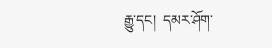རྒྱུ་དང།  དམར་ཤོག་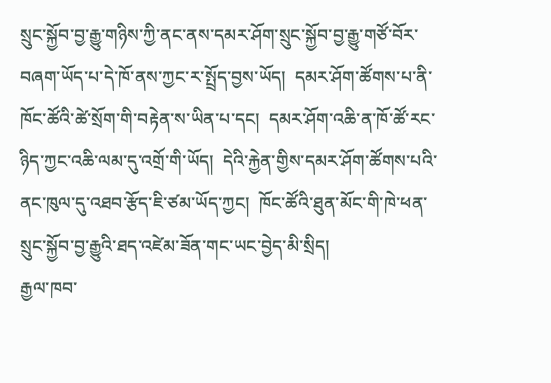སྲུང་སྐྱོབ་བྱ་རྒྱུ་གཉིས་ཀྱི་ནང་ནས་དམར་ཤོག་སྲུང་སྐྱོབ་བྱ་རྒྱུ་གཙོ་བོར་བཞག་ཡོད་པ་དེ་ཁོ་ནས་ཀྱང་ར་སྤྲོད་བྱས་ཡོད།  དམར་ཤོག་ཚོགས་པ་ནི་ཁོང་ཚོའི་ཚེ་སྲོག་གི་བརྟེན་ས་ཡིན་པ་དང།  དམར་ཤོག་འཆི་ན་ཁོ་ཚོ་རང་ཉིད་ཀྱང་འཆི་ལམ་དུ་འགྲོ་གི་ཡོད།  དེའི་རྐྱེན་གྱིས་དམར་ཤོག་ཚོགས་པའི་ནང་ཁུལ་དུ་འཐབ་རྩོད་ཇི་ཙམ་ཡོད་ཀྱང།  ཁོང་ཚོའི་ཐུན་མོང་གི་ཁེ་ཕན་སྲུང་སྐྱོབ་བྱ་རྒྱུའི་ཐད་འཛེམ་ཟོན་གང་ཡང་བྱེད་མི་སྲིད།
རྒྱལ་ཁབ་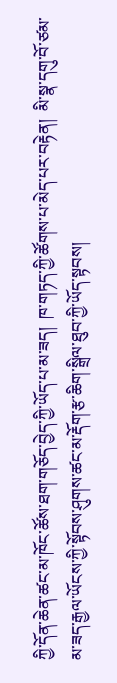ཀྱི་དོན་ཆེན་ཚང་མ་ཁོང་ཚོས་ཐག་གཅོད་བྱེད་ཀྱི་ཡོད་པ་མ་ཟད།  ཁ་གཏད་ཀྱི་ཚོགས་པ་མེད་པར་བརྟེན།  མི་སྣ་དགུ་བོ་ཙམ་མ་ཟད་རྒྱལ་ཡོངས་ཀྱི་སྟོབས་ཤུགས་ཚང་མ་རྡོག་རྩ་ཆིག་སྒྲིལ་ཐུབ་ཀྱི་ཡོད་སྟབས།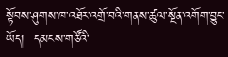སྟོབས་ཤུགས་ཁ་འཐོར་འགྲོ་བའི་གནས་ཚུལ་སྔོན་འགོག་བྱུང་ཡོད།  དམངས་གཙོའི་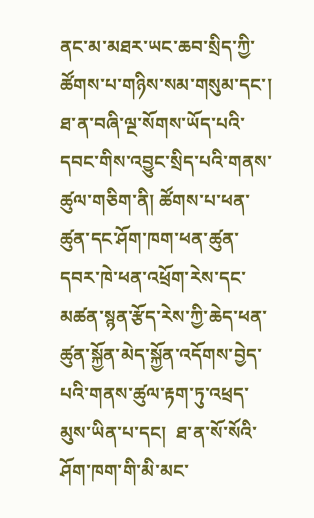ནང་མ་མཐར་ཡང་ཆབ་སྲིད་ཀྱི་ཚོགས་པ་གཉིས་སམ་གསུམ་དང་།  ཐ་ན་བཞི་ལྔ་སོགས་ཡོད་པའི་དབང་གིས་འབྱུང་སྲིད་པའི་གནས་ཚུལ་གཅིག་ནི། ཚོགས་པ་ཕན་ཚུན་དང་ཤོག་ཁག་ཕན་ཚུན་དབར་ཁེ་ཕན་འཕྲོག་རེས་དང་མཚན་སྙན་རྩོད་རེས་ཀྱི་ཆེད་ཕན་ཚུན་སྐྱོན་མེད་སྐྱོན་འདོགས་བྱེད་པའི་གནས་ཚུལ་རྟག་ཏུ་འཕྲད་མུས་ཡིན་པ་དང།  ཐ་ན་སོ་སོའི་ཤོག་ཁག་གི་མི་མང་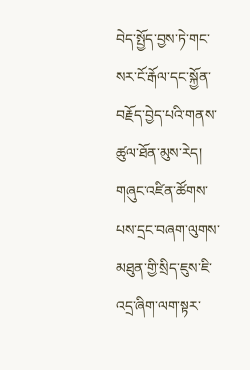བེད་སྤྱོད་བྱས་ཏེ་གང་སར་ངོ་རྒོལ་དང་སྐྱོན་བརྗོད་བྱེད་པའི་གནས་ཚུལ་ཐོན་མུས་རེད།  གཞུང་འཛིན་ཚོགས་པས་དྲང་བཞག་ལུགས་མཐུན་གྱི་སྲིད་ཇུས་ཇི་འདྲ་ཞིག་ལག་སྟར་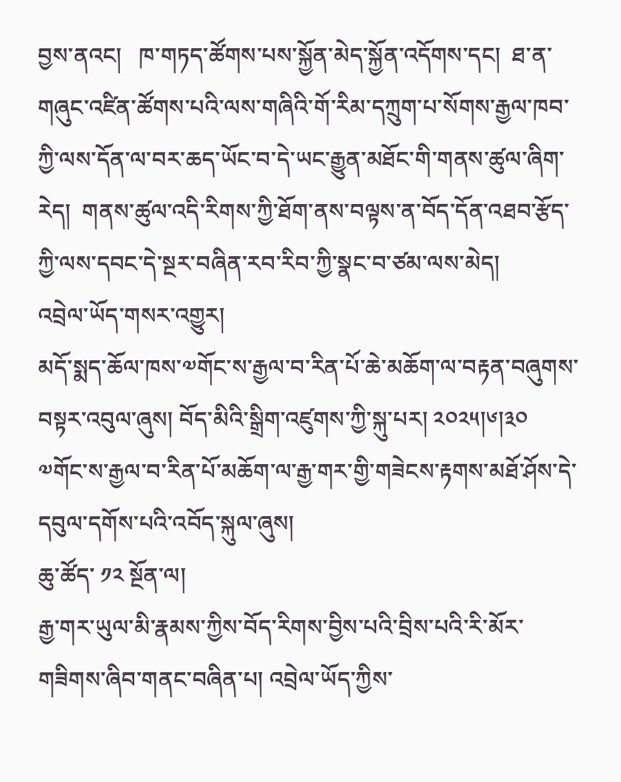བྱས་ནའང།   ཁ་གཏད་ཚོགས་པས་སྐྱོན་མེད་སྐྱོན་འདོགས་དང།  ཐ་ན་གཞུང་འཛིན་ཚོགས་པའི་ལས་གཞིའི་གོ་རིམ་དཀྲུག་པ་སོགས་རྒྱལ་ཁབ་ཀྱི་ལས་དོན་ལ་བར་ཆད་ཡོང་བ་དེ་ཡང་རྒྱུན་མཐོང་གི་གནས་ཚུལ་ཞིག་རེད།  གནས་ཚུལ་འདི་རིགས་ཀྱི་ཐོག་ནས་བལྟས་ན་བོད་དོན་འཐབ་རྩོད་ཀྱི་ལས་དབང་དེ་སྔར་བཞིན་རབ་རིབ་ཀྱི་སྣང་བ་ཙམ་ལས་མེད།
འབྲེལ་ཡོད་གསར་འགྱུར།
མདོ་སྨད་ཆོལ་ཁས་༧གོང་ས་རྒྱལ་བ་རིན་པོ་ཆེ་མཆོག་ལ་བརྟན་བཞུགས་བསྟར་འབུལ་ཞུས། བོད་མིའི་སྒྲིག་འཛུགས་ཀྱི་སྐུ་པར། ༢༠༢༥།༦།༣༠
༧གོང་ས་རྒྱལ་བ་རིན་པོ་མཆོག་ལ་རྒྱ་གར་གྱི་གཟེངས་རྟགས་མཐོ་ཤོས་དེ་དབུལ་དགོས་པའི་འབོད་སྐུལ་ཞུས།
ཆུ་ཚོད་ ༡༢ སྔོན་ལ།
རྒྱ་གར་ཡུལ་མི་རྣམས་ཀྱིས་བོད་རིགས་བྱིས་པའི་བྲིས་པའི་རི་མོར་གཟིགས་ཞིབ་གནང་བཞིན་པ། འབྲེལ་ཡོད་ཀྱིས་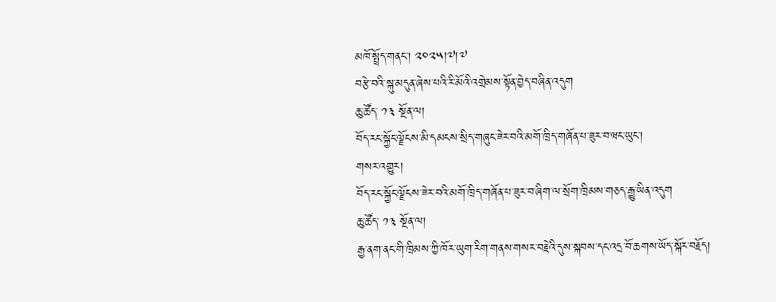མཁོ་སྤྲོད་གནང་། ༢༠༢༥།༧།༧
བརྩེ་བའི་སྐུ་མདུན་ཞེས་པའི་རི་མོའི་འགྲེམས་སྟོན་བྱེད་བཞིན་འདུག
ཆུ་ཚོད་ ༡༣ སྔོན་ལ།
བོད་རང་སྐྱོང་ལྗོངས་མི་དམངས་སྲིད་གཞུང་ཟེར་བའི་མགོ་ཁྲིད་གཞོན་པ་ཟུར་བ་ཝང་ཡུང་།
གསར་འགྱུར།
བོད་རང་སྐྱོང་ལྗོངས་ཟེར་བའི་མགོ་ཁྲིད་གཞོན་པ་ཟུར་བ་ཞིག་ལ་སྲོག་ཁྲིམས་གཅད་རྒྱུ་ཡིན་འདུག
ཆུ་ཚོད་ ༡༣ སྔོན་ལ།
རྒྱ་ནག་ནང་གི་ཁྲིམས་ཀྱི་ཁོར་ཡུག་རིག་གནས་གསར་བརྗེའི་དུས་སྐབས་དང་འདྲ་བོ་ཆགས་ཡོད་སྐོར་བརྗོད།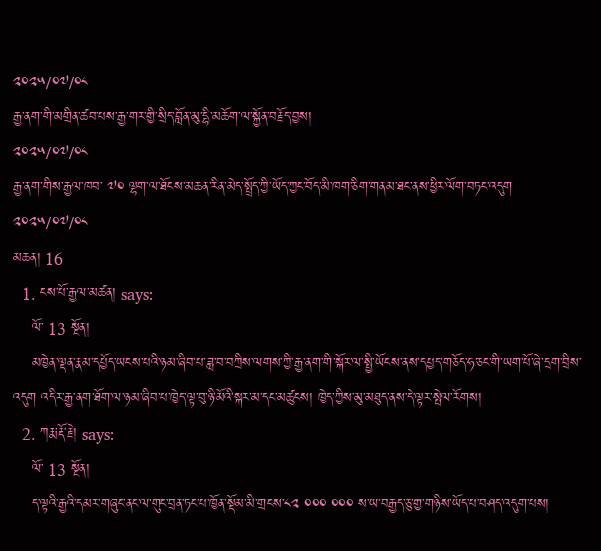༢༠༢༥/༠༧/༠༨
རྒྱ་ནག་གི་མགྲིན་ཚབ་པས་རྒྱ་གར་གྱི་སྲིད་བློན་མུ་དྷི་མཆོག་ལ་སྐྱོན་བརྗོད་བྱས།
༢༠༢༥/༠༧/༠༨
རྒྱ་ནག་གིས་རྒྱལ་ཁབ་ ༧༠ ལྷག་ལ་ཐོངས་མཆན་རིན་མེད་སྤྲོད་ཀྱི་ཡོད་ཀྱང་བོད་མི་ཁག་ཅིག་གནམ་ཐང་ནས་ཕྱིར་ལོག་བཏང་འདུག
༢༠༢༥/༠༧/༠༨
མཆན། 16
  1. ངས་པོ་རྒྱལ་མཚན། says:
    ལོ་ 13 སྔོན།
    མཁྱེན་ལྡན་རྣམ་དཔྱོད་ཡངས་པའི་ཉམ་ཞིབ་པ་ཟླ་བ་བཀྲིས་ལགས་ཀྱི་རྒྱ་ནག་གི་སྐོར་ལ་སྤྱི་ཡོངས་ནས་དཔྱད་གཅོད་ཧ་ཅང་གི་ཡག་པོ་ཞེ་དྲག་བྲིས་འདུག འདིར་རྒྱ་ནག་ཐོག་ལ་ཉམ་ཞིབ་པ་ཁྱེད་ལྟ་བུ་ཉི་མོའི་སྐར་མ་དང་མཚུངས། ཁྱེད་ཀྱིས་མུ་མཐུད་ནས་དེ་ལྟར་སྤེལ་རོགས།
  2. ཀརྨ་རྡོ་རྗེ། says:
    ལོ་ 13 སྔོན།
    ད་ལྟའི་རྒྱའི་དམར་གཞུང་ནང་ལ་གུང་བྲན་ཏང་པ་ཁྱོན་སྡོམ་མི་གྲངས་༨༢ ༠༠༠ ༠༠༠ ས་ཡ་བརྒྱད་ཅུ་གྱ་གཉིས་ཡོད་པ་བཤད་འདུག་པས།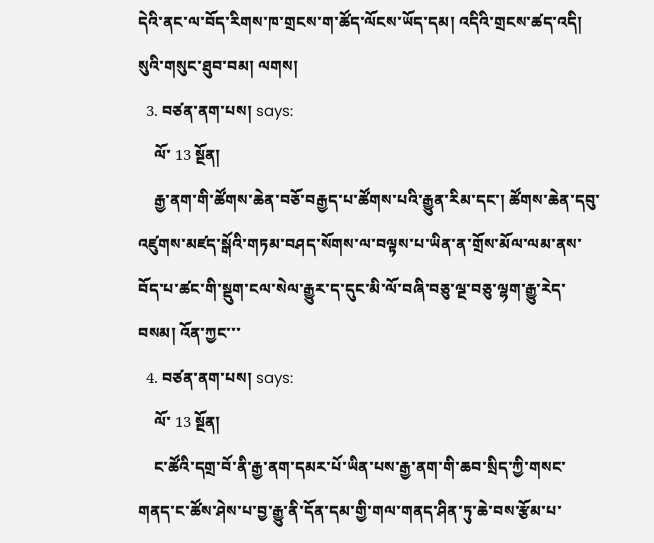དེའི་ནང་ལ་བོད་རིགས་ཁ་གྲངས་ག་ཚོད་ལོངས་ཡོད་དམ། འདིའི་གྲངས་ཚད་འདི། སུའི་གསུང་ཐུབ་བམ། ལགས།
  3. བཙན་ནག་པས། says:
    ལོ་ 13 སྔོན།
    རྒྱ་ནག་གི་ཚོགས་ཆེན་བཅོ་བརྒྱད་པ་ཚོགས་པའི་རྒྱུན་རིམ་དང་། ཚོགས་ཆེན་དབུ་འཛུགས་མཛད་སྒོའི་གཏམ་བཤད་སོགས་ལ་བལྟས་པ་ཡིན་ན་གྲོས་མོལ་ལམ་ནས་བོད་པ་ཚང་གི་སྡུག་ངལ་སེལ་རྒྱུར་ད་དུང་མི་ལོ་བཞི་བཅུ་ལྔ་བཅུ་ལྷག་རྒྱུ་རེད་བསམ། འོན་ཀྱང་་་
  4. བཙན་ནག་པས། says:
    ལོ་ 13 སྔོན།
    ང་ཚོའི་དགྲ་བོ་ནི་རྒྱ་ནག་དམར་པོ་ཡིན་པས་རྒྱ་ནག་གི་ཆབ་སྲིད་ཀྱི་གསང་གནད་ང་ཚོས་ཤེས་པ་བྱ་རྒྱུ་ནི་དོན་དམ་གྱི་གལ་གནད་ཤིན་ཏུ་ཆེ་བས་རྩོམ་པ་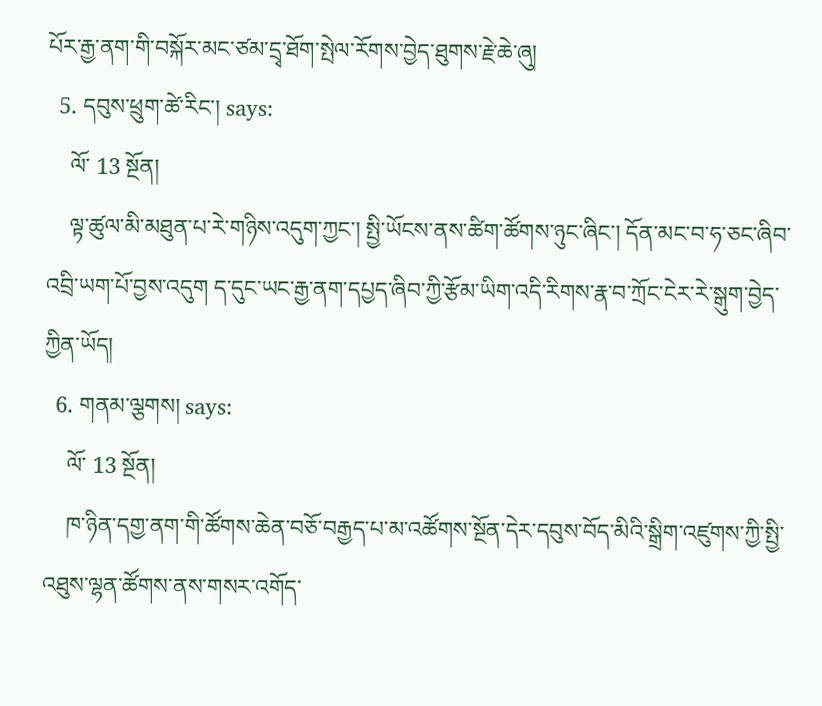པོར་རྒྱ་ནག་གི་བསྐོར་མང་ཙམ་དྲྭ་ཐོག་སྤེལ་རོགས་བྱེད་ཐུགས་རྗེ་ཆེ་ཞུ།
  5. དབུས་ཕྲུག་ཚེ་རིང་། says:
    ལོ་ 13 སྔོན།
    ལྟ་ཚུལ་མི་མཐུན་པ་རེ་གཉིས་འདུག་ཀྱང་། སྤྱི་ཡོངས་ནས་ཚིག་ཚོགས་ཉུང་ཞིང་། དོན་མང་བ་ཧ་ཅང་ཞིབ་འབྲི་ཡག་པོ་བྱས་འདུག ད་དུང་ཡང་རྒྱ་ནག་དཔྱད་ཞིབ་ཀྱི་རྩོམ་ཡིག་འདི་རིགས་རྣ་བ་ཀྲོང་ངེར་རེ་སྒུག་བྱེད་ཀྱིན་ཡོད།
  6. གནམ་ལྕགས། says:
    ལོ་ 13 སྔོན།
    ཁ་ཉིན་དགྱ་ནག་གི་ཚོགས་ཆེན་བཅོ་བརྒྱད་པ་མ་འཚོགས་སྔོན་དེར་དབུས་བོད་མིའི་སྒྲིག་འཛུགས་ཀྱི་སྤྱི་འཐུས་ལྷན་ཚོགས་ནས་གསར་འགོད་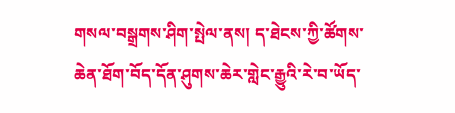གསལ་བསྒྲགས་ཤིག་སྤེལ་ནས། ད་ཐེངས་ཀྱི་ཚོགས་ཆེན་ཐོག་བོད་དོན་ཤུགས་ཆེར་གླེང་རྒྱུའི་རེ་བ་ཡོད་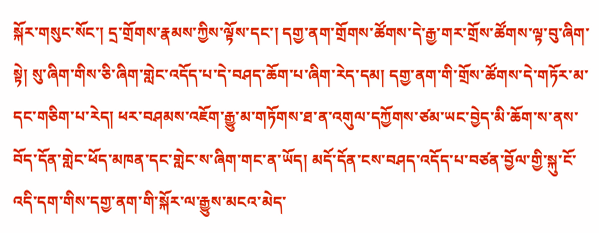སྐོར་གསུང་སོང་། དྲ་གྲོགས་རྣམས་ཀྱིས་ལྟོས་དང་། དགྱ་ནག་གྲོགས་ཚོགས་དེ་རྒྱ་གར་གྲོས་ཚོགས་ལྟ་བུ་ཞིག་སྟེ། སུ་ཞིག་གིས་ཅི་ཞིག་གླེང་འདོད་པ་དེ་བཤད་ཆོག་པ་ཞིག་རེད་དམ། དགྱ་ནག་གི་གྲོས་ཚོགས་དེ་གཏོར་མ་དང་གཅིག་པ་རེད། ཕར་བཤམས་འཇོག་རྒྱུ་མ་གཏོགས་ཐ་ན་འགུལ་དཀྱོགས་ཙམ་ཡང་བྱེད་མི་ཆོག་ས་ནས་བོད་དོན་གླེང་ཕོད་མཁན་དང་གླེང་ས་ཞིག་གང་ན་ཡོད། མདོ་དོན་ངས་བཤད་འདོད་པ་བཙན་བྱོལ་གྱི་སྐུ་ངོ་འདི་དག་གིས་དགྱ་ནག་གི་སྐོར་ལ་རྒྱུས་མངའ་མེད་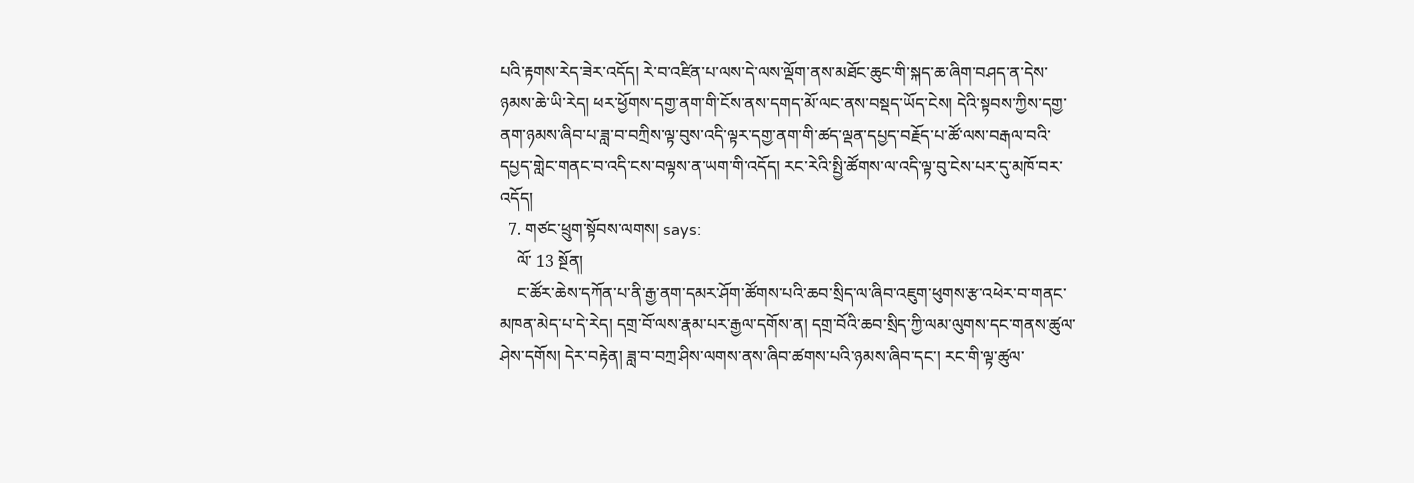པའི་རྟགས་རེད་ཟེར་འདོད། རེ་བ་འཛིན་པ་ལས་དེ་ལས་ལྡོག་ནས་མཐོང་ཆུང་གི་སྐད་ཆ་ཞིག་བཤད་ན་དེས་ཉམས་ཆེ་ཡི་རེད། ཕར་ཕྱོགས་དགྱ་ནག་གི་ངོས་ནས་དགད་མོ་ལང་ནས་བསྡད་ཡོད་ངེས། དེའི་སྟབས་ཀྱིས་དགྱ་ནག་ཉམས་ཞིབ་པ་ཟླ་བ་བཀྲིས་ལྟ་བུས་འདི་ལྟར་དགྱ་ནག་གི་ཚད་ལྡན་དཔྱད་བརྗོད་པ་ཚོ་ལས་བརྒལ་བའི་དཔྱད་གླེང་གནང་བ་འདི་ངས་བལྟས་ན་ཡག་གི་འདོད། རང་རེའི་སྤྱི་ཚོགས་ལ་འདི་ལྟ་བུ་ངེས་པར་དུ་མཁོ་བར་འདོད།
  7. གཙང་ཕྲུག་སྟོབས་ལགས། says:
    ལོ་ 13 སྔོན།
    ང་ཚོར་ཆེས་དཀོན་པ་ནི་རྒྱ་ནག་དམར་ཤོག་ཚོགས་པའི་ཆབ་སྲིད་ལ་ཞིབ་འཇུག་ཕུགས་རྩ་འཕེར་བ་གནང་མཁན་མེད་པ་དེ་རེད། དགྲ་བོ་ལས་རྣམ་པར་རྒྱལ་དགོས་ན། དགྲ་བོའི་ཆབ་སྲིད་ཀྱི་ལམ་ལུགས་དང་གནས་ཚུལ་ཤེས་དགོས། དེར་བརྟེན། ཟླ་བ་བཀྲ་ཤིས་ལགས་ནས་ཞིབ་ཚགས་པའི་ཉམས་ཞིབ་དང་། རང་གི་ལྟ་ཚུལ་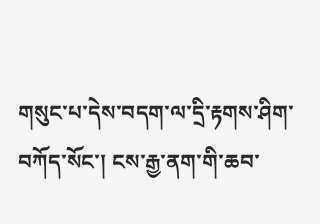གསུང་པ་དེས་བདག་ལ་དྲི་རྟགས་ཤིག་བཀོད་སོང་། ངས་རྒྱ་ནག་གི་ཆབ་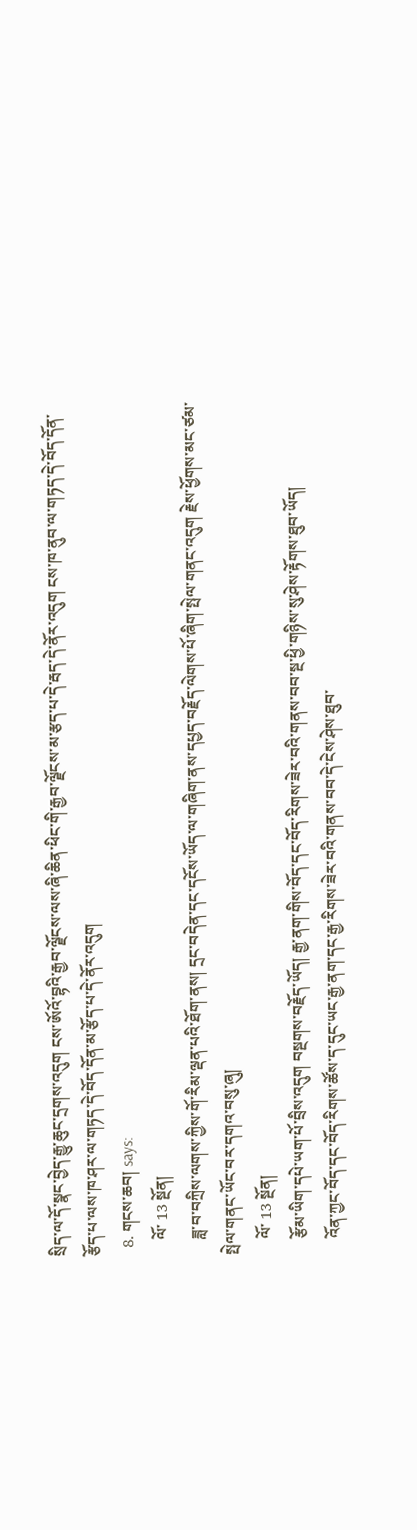སྲིད་ལ་དོ་སྣང་བྱེད་རྒྱུ་ཆུང་དྲགས་འདུག ངས་ཨོའོ་བྷའི་རྒྱབ་ལྗོངས་ལས་ཞི་ཆིན་ཕིང་གི་རྒྱབ་ལྗོངས་མ་རྩད་པ་དེ་རྦད་དེ་ནོར་འདུག ངས་ཁ་ནུབ་ལ་གཏད་དེ་བོད་དོན་རྩོད་པ་ལས་ཁ་ཤར་ལ་གཏད་དེ་བོད་དོན་མ་རྩོད་པ་དེ་ནོར་འདུག
  8. གངས་ཆབ། says:
    ལོ་ 13 སྔོན།
    ཟླ་བ་བཀྲིས་ལགས་ཀྱིས་གོ་རིམ་ལྡན་པའི་ཐོག་ནས། དྲང་བདེན་དང་དངོས་ཡོད་ལ་གཞིག་ནས་དཔྱད་བརྗོད་ལེགས་པོ་ཞིག་སྤེལ་གནང་འདུག རྗེས་ཕྱོགས་མང་ཙམ་སྤེལ་གནང་ཡོང་བར་དགའ་བསུ་ཞུ།
    ལོ་ 13 སྔོན།
    རྩོམ་ཡིག་དཔེ་ཡག་པོ་བྲིས་འདུག བསྔགས་བརྗོད་ཡོད། རྒྱ་ནག་གིས་བོད་དང་བོད་རིགས་ཟེར་བའི་གནས་བབ་སྔ་ཕྱི་གཉིས་སུ་ཤེས་རྟོགས་ཐུབ་ཡོད།
    འོན་ཀྱང་བོད་དང་བོད་རིགས་ཚོས་ད་དུང་ཡང་རྒྱ་ནག་དང་རྒྱ་རིགས་ཟེར་བའི་གནས་བབ་དེ་ངེས་ཤེས་ཐུབ་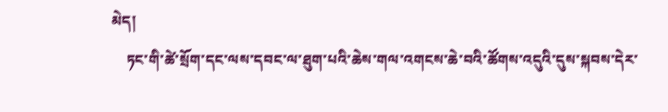མེད།
    ཏང་གི་ཚེ་སྲོག་དང་ལས་དབང་ལ་ཐུག་པའི་ཆེས་གལ་འགངས་ཆེ་བའི་ཚོགས་འདུའི་དུས་སྐབས་དེར་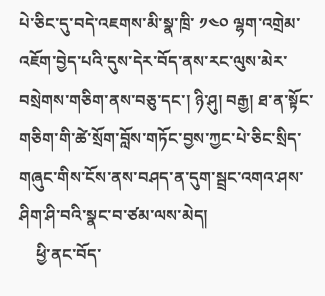པེ་ཅིང་དུ་བདེ་འཇགས་མི་སྣ་ཁྲི་ ༡༤༠ ལྷག་འགྲེམ་འཇོག་བྱེད་པའི་དུས་དེར་བོད་ནས་རང་ལུས་མེར་བསྲེགས་གཅིག་ནས་བཅུ་དང་། ཉི་ཤུ། བརྒྱ། ཐ་ན་སྟོང་གཅིག་གི་ཚེ་སྲོག་བློས་གཏོང་བྱས་ཀྱང་པེ་ཅིང་སྲིད་གཞུང་གིས་ངོས་ནས་བཤད་ན་དུག་སྦྲང་འགའ་ཤས་ཤིག་ཤི་བའི་སྣང་བ་ཙམ་ལས་མེད།
    ཕྱི་ནང་བོད་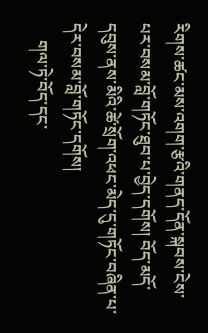རིགས་ཚང་མས་འགག་རྩའི་གནད་དོན་སྐབས་ངེས་པར་བསམ་བློ་གཏོང་ཐུབ་པ་བྱེད་དགོས། བོད་མདོ་དབུས་ནས་མིའི་ཚེ་སྲོག་འཕང་མེད་དུ་གཏོང་བཞིན་པ་དེར་བསམ་བློ་གཏོང་དགོས།
    གལ་ཏེ་བོད་དང་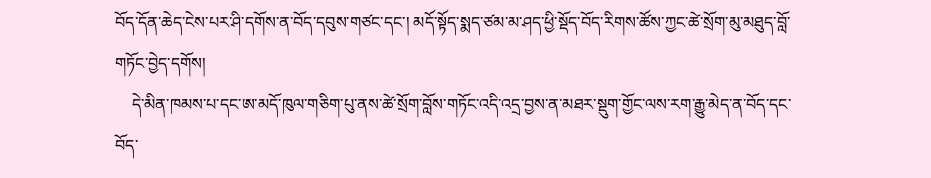བོད་དོན་ཆེད་ངེས་པར་ཤི་དགོས་ན་བོད་དབུས་གཙང་དང་། མདོ་སྟོད་སྨད་ཙམ་མ་ཤད་ཕྱི་སྡོད་བོད་རིགས་ཚོས་ཀྱང་ཚེ་སྲོག་མུ་མཐུད་བློ་གཏོང་བྱེད་དགོས།
    དེ་མིན་ཁམས་པ་དང་ཨ་མདོ་ཁུལ་གཅིག་པུ་ནས་ཚེ་སྲོག་བློས་གཏོང་འདི་འདྲ་བྱས་ན་མཐར་སྡུག་གྱོང་ལས་རག་རྒྱུ་མེད་ན་བོད་དང་བོད་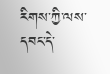རིགས་ཀྱི་ལས་དབང་དེ་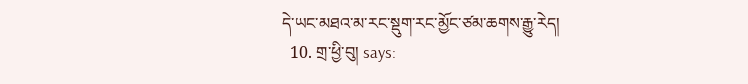དེ་ཡང་མཐའ་མ་རང་སྡུག་རང་མྱོང་ཙམ་ཆགས་རྒྱུ་རེད།
  10. གྲ་ཕྱི་བུ། says: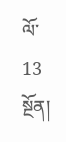ལོ་ 13 སྔོན།